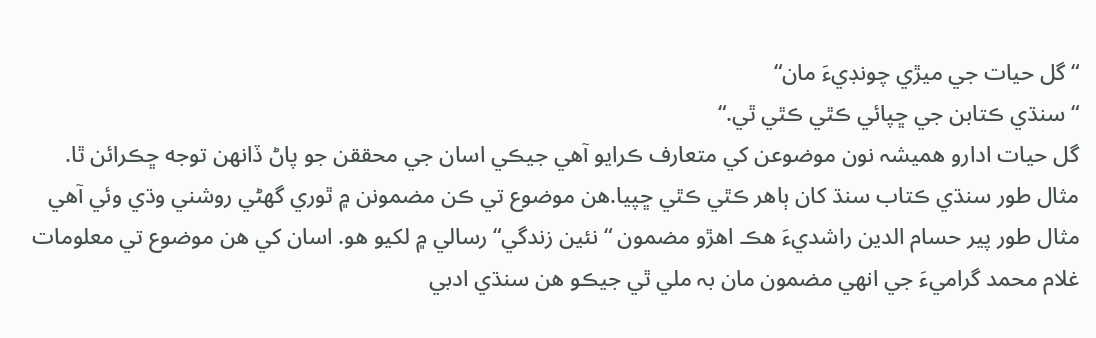“ گل حيات جي ميڙي چونڊيءَ مان“
“ سنڌي ڪتابن جي ڇپائي ڪٿي ڪٿي ٿي.“
گل حيات ادارو ھميشہ نون موضوعن کي متعارف ڪرايو آھي جيڪي اسان جي محققن جو پاڻ ڏانهن توجه ڇڪرائن ٿا. مثال طور سنڌي ڪتاب سنڌ کان ٻاھر ڪٿي ڪٿي ڇپيا.ھن موضوع تي ڪن مضمونن ۾ ٿوري گهڻي روشني وڌي وئي آھي مثال طور پير حسام الدين راشديءَ ھڪ اھڙو مضمون “ نئين زندگي“ رسالي ۾ لکيو ھو. اسان کي ھن موضوع تي معلومات غلام محمد گراميءَ جي انهي مضمون مان بہ ملي ٿي جيڪو ھن سنڌي ادبي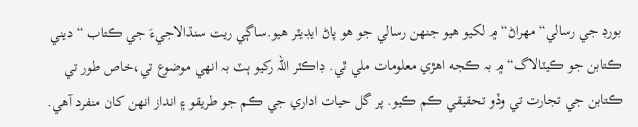بورڊ جي رسالي“ مھراڻ“ ۾ لکيو ھيو جنهن رسالي جو ھو پاڻ ايڊيٽر ھيو.ساڳي ريت سنڌالاجيءَ جي ڪتاب “ ديني ڪتابن جو ڪيٽالاگ“ ۾ بہ ڪجه اھڙي معلومات ملي ٿي. ڊاڪٽر اللہ رکيو ٻٽ بہ انهي موضوع تي،خاص طور تي ڪتابن جي تجارت تي وڏو تحقيقي ڪم ڪيو. پر گل حيات اداري جي ڪم جو طريقو ۽ انداز انهن کان منفرد آھي.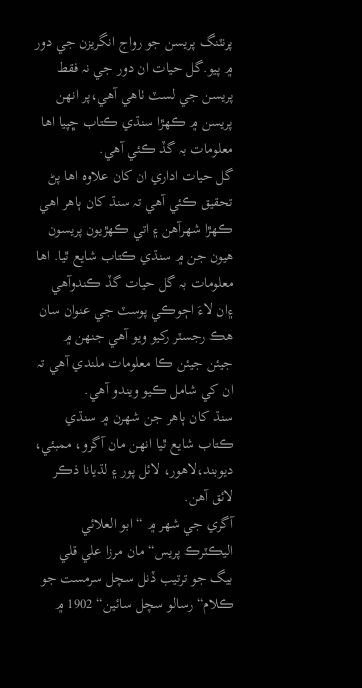پرنٽنگ پريسن جو رواج انگريزن جي دور ۾ پيو.گل حيات ان دور جي نہ فقط پريسن جي لسٽ ٺاھي آھي،پر انهن پريسن ۾ ڪھڙا سنڌي ڪتاب ڇپيا اھا معلومات بہ گڏ ڪئي آھي.
گل حيات اداري ان کان علاوه اھا پڻ تحقيق ڪئي آھي تہ سنڌ کان ٻاھر اھي ڪھڙا شھرآھن ۽ اتي ڪھڙيون پريسون ھيون جن ۾ سنڌي ڪتاب شايع ٿيا. اھا معلومات بہ گل حيات گڏ ڪندوآھي ۽ان لاءَ اڄوڪي پوسٽ جي عنوان سان ھڪ رجسٽر رکيو ويو آھي جنهن ۾ جيئن جيئن ڪا معلومات ملندي آھي تہ ان کي شامل ڪيو ويندو آھي.
سنڌ کان ٻاھر جن شھرن ۾ سنڌي ڪتاب شايع ٿيا انهن مان آگرو، ممبئي، ديوبند،لاھور، لائل پور ۽ لڌيانا ذڪر لائق آھن.
آگري جي شھر ۾ “ ابو العلائي اليڪٽرڪ پريس“ مان مرزا علي قلي بيگ جو ترتيب ڏنل سچل سرمست جو ڪلام“ رسالو سچل سائين“ 1902 ۾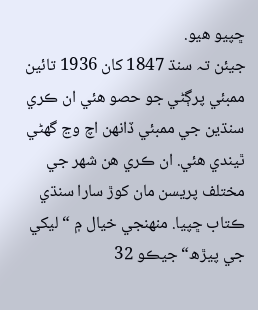ڇپيو ھيو.
جيئن تہ سنڌ 1847 کان 1936 تائين ممبئي پرڳڻي جو حصو ھئي ان ڪري سنڌين جي ممبئي ڏانهن اچ وڃ گهڻي ٿيندي ھئي. ان ڪري ھن شھر جي مختلف پريسن مان کوڙ سارا سنڌي ڪتاب ڇپيا. منهنجي خيال ۾ “ ليکي جي پيڙھ“ جيڪو 32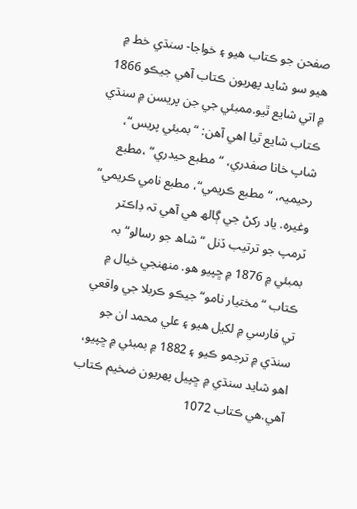صفحن جو ڪتاب ھيو ۽ خواجا- سنڌي خط ۾ ھيو سو شايد پھريون ڪتاب آھي جيڪو 1866 ۾ اتي شايع ٿيو.ممبئي جي جن پريسن ۾ سنڌي ڪتاب شايع ٿيا اھي آھن: “ بمبئي پريس“، شاپ خانا صفدري، “ مطبع حيدري“ ،مطبع رحيميہ، “مطبع ڪريمي“، مطبع نامي ڪريمي“ وغيره. ياد رکڻ جي ڳالھ ھي آھي تہ ڊاڪٽر ٽرمپ جو ترتيب ڏنل “ شاھ جو رسالو“ بہ بمبئي ۾ 1876 ۾ ڇپيو ھو. منهنجي خيال ۾ ڪتاب “مختيار نامو“ جيڪو ڪربلا جي واقعي تي فارسي ۾ لکيل ھيو ۽ علي محمد ان جو سنڌي ۾ ترجمو ڪيو ۽ 1882 ۾ بمبئي ۾ ڇپيو، اھو شايد سنڌي ۾ ڇپيل پھريون ضخيم ڪتاب آھي.ھي ڪتاب 1072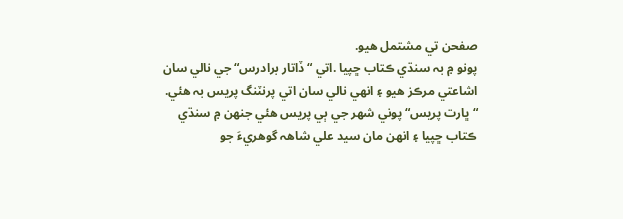صفحن تي مشتمل ھيو.
پونو ۾ بہ سنڌي ڪتاب ڇپيا .اتي “ڏاتار برادرس“ جي نالي سان اشاعتي مرڪز ھيو ۽ انهي نالي سان اتي پرنٽنگ پريس بہ ھئي. “ڀارت پريس“ پوني شھر جي ٻي پريس ھئي جنهن ۾ سنڌي ڪتاب ڇپيا ۽ انهن مان سيد علي شاھہ گوھريءَ جو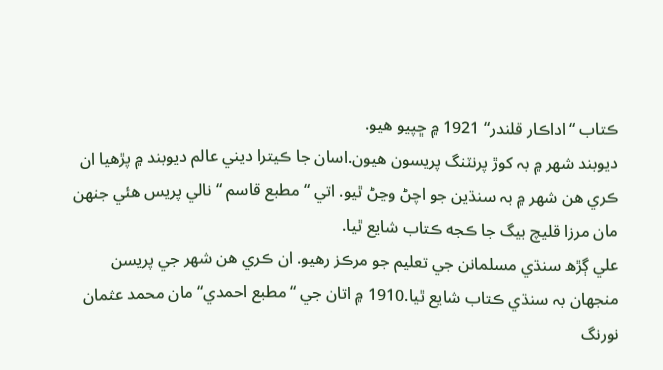ڪتاب “اداڪار قلندر“ 1921 ۾ ڇپيو ھيو.
ديوبند شھر ۾ بہ کوڙ پرنٽنگ پريسون ھيون.اسان جا ڪيترا ديني عالم ديوبند ۾ پڙھيا ان ڪري ھن شھر ۾ بہ سنڌين جو اچڻ وڃڻ ٿيو. اتي “مطبع قاسم “ نالي پريس ھئي جنهن مان مرزا قليچ بيگ جا ڪجه ڪتاب شايع ٿيا.
علي ڳڙھ سنڌي مسلمانن جي تعليم جو مرڪز رھيو. ان ڪري ھن شھر جي پريسن منجهان بہ سنڌي ڪتاب شايع ٿيا.1910 ۾ اتان جي “مطبع احمدي“ مان محمد عثمان نورنگ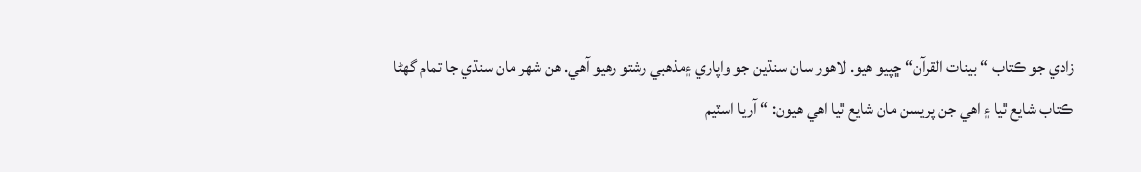زادي جو ڪتاب “ بينات القرآن“ ڇپيو ھيو. لاھور سان سنڌين جو واپاري ۽مذھبي رشتو رھيو آھي. ھن شھر مان سنڌي جا تمام گهڻا ڪتاب شايع ٿيا ۽ اھي جن پريسن مان شايع ٿيا اھي ھيون: “ آريا اسٽيم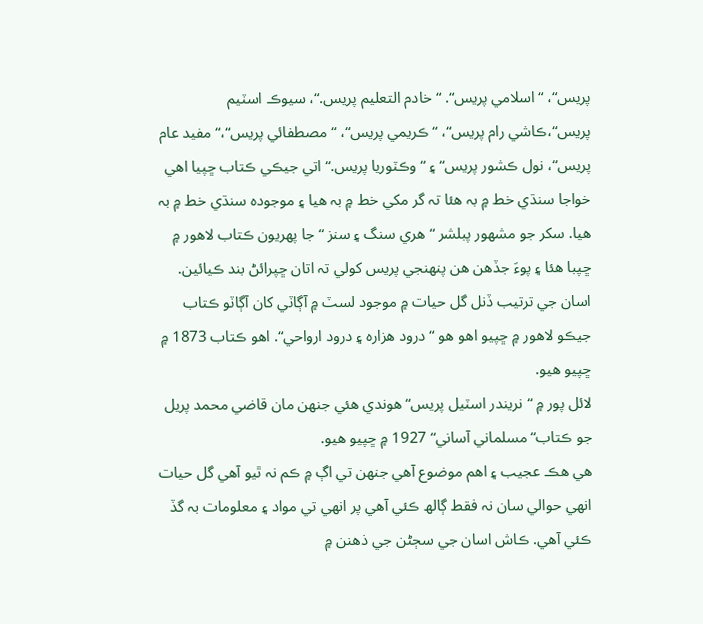پريس“، “ اسلامي پريس“. “ خادم التعليم پريس.“، سيوڪ اسٽيم پريس“،ڪاشي رام پريس“، “ ڪريمي پريس“، “ مصطفائي پريس“،“ مفيد عام پريس“، نول ڪشور پريس“ ۽ “وڪٽوريا پريس.“ اتي جيڪي ڪتاب ڇپيا اھي خواجا سنڌي خط ۾ بہ ھئا تہ گر مکي خط ۾ بہ ھيا ۽ موجوده سنڌي خط ۾ بہ ھيا. سکر جو مشھور پبلشر “ ھري سنگ ۽ سنز “ جا پھريون ڪتاب لاھور ۾ ڇپبا ھئا ۽ پوءَ جڏھن ھن پنهنجي پريس کولي تہ اتان ڇپرائڻ بند ڪيائين. اسان جي ترتيب ڏنل گل حيات ۾ موجود لسٽ ۾ آڳاٽي کان آڳاٽو ڪتاب جيڪو لاھور ۾ ڇپيو اھو ھو “ درود ھزاره ۽ درود ارواحي“. اھو ڪتاب 1873 ۾ ڇپيو ھيو.
لائل پور ۾ “نريندر اسٽيل پريس“ ھوندي ھئي جنهن مان قاضي محمد پريل جو ڪتاب“ مسلماني آساني“ 1927 ۾ ڇپيو ھيو.
ھي ھڪ عجيب ۽ اھم موضوع آھي جنهن تي اڳ ۾ ڪم نہ ٿيو آھي گل حيات انهي حوالي سان نہ فقط ڳالھ ڪئي آھي پر انهي تي مواد ۽ معلومات بہ گڏ ڪئي آھي. ڪاش اسان جي سڄڻن جي ذھنن ۾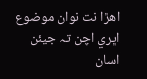اھڙا نت نوان موضوع اڀري اچن تہ جيئن اسان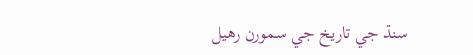سنڌ جي تاريخ جي سمورن رھيل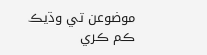موضوعن تي وڌيڪ ڪم ڪري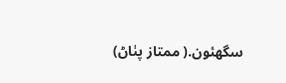سگهئون.( ممتاز پٺاڻ)